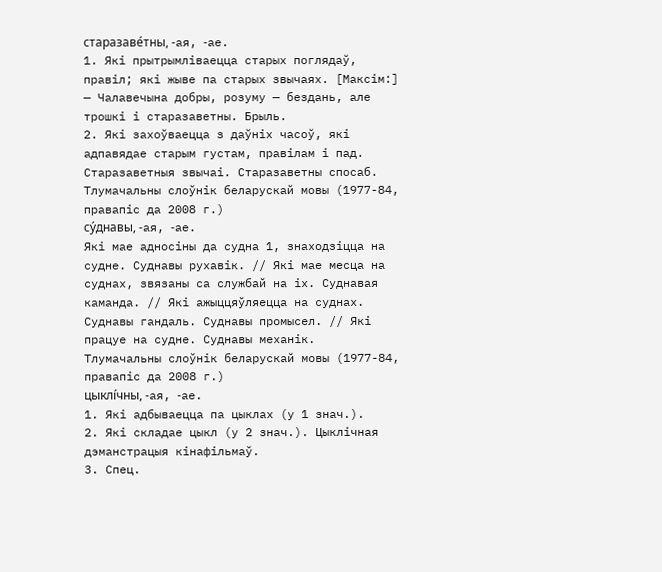старазаве́тны, ‑ая, ‑ае.
1. Які прытрымліваецца старых поглядаў, правіл; які жыве па старых звычаях. [Максім:] — Чалавечына добры, розуму — бездань, але трошкі і старазаветны. Брыль.
2. Які захоўваецца з даўніх часоў, які адпавядае старым густам, правілам і пад. Старазаветныя звычаі. Старазаветны спосаб.
Тлумачальны слоўнік беларускай мовы (1977-84, правапіс да 2008 г.)
су́днавы, ‑ая, ‑ае.
Які мае адносіны да судна 1, знаходзіцца на судне. Суднавы рухавік. // Які мае месца на суднах, звязаны са службай на іх. Суднавая каманда. // Які ажыццяўляецца на суднах. Суднавы гандаль. Суднавы промысел. // Які працуе на судне. Суднавы механік.
Тлумачальны слоўнік беларускай мовы (1977-84, правапіс да 2008 г.)
цыклі́чны, ‑ая, ‑ае.
1. Які адбываецца па цыклах (у 1 знач.).
2. Які складае цыкл (у 2 знач.). Цыклічная дэманстрацыя кінафільмаў.
3. Спец.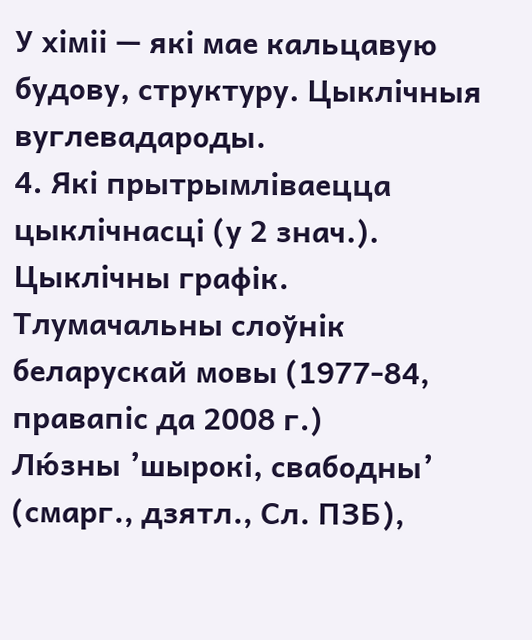У хіміі — які мае кальцавую будову, структуру. Цыклічныя вуглевадароды.
4. Які прытрымліваецца цыклічнасці (у 2 знач.). Цыклічны графік.
Тлумачальны слоўнік беларускай мовы (1977-84, правапіс да 2008 г.)
Лю́зны ’шырокі, свабодны’ (смарг., дзятл., Сл. ПЗБ),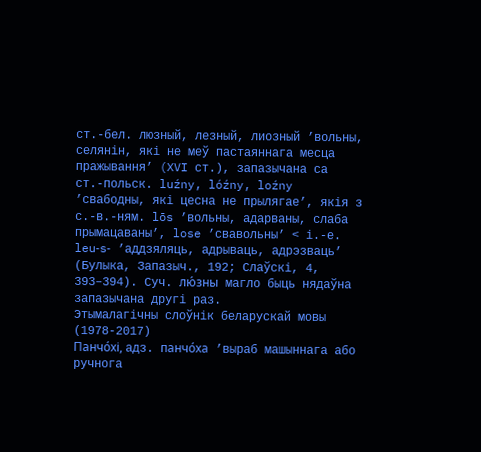ст.-бел. люзный, лезный, лиозный ’вольны, селянін, які не меў пастаяннага месца пражывання’ (XVI ст.), запазычана са ст.-польск. luźny, lóźny, loźny ’свабодны, які цесна не прылягае’, якія з с.-в.-ням. lōs ’вольны, адарваны, слаба прымацаваны’, lose ’свавольны’ < і.-е. leu‑s‑ ’аддзяляць, адрываць, адрэзваць’ (Булыка, Запазыч., 192; Слаўскі, 4, 393–394). Суч. лю́зны магло быць нядаўна запазычана другі раз.
Этымалагічны слоўнік беларускай мовы (1978-2017)
Панчо́хі, адз. панчо́ха ’выраб машыннага або ручнога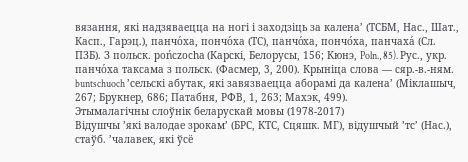вязання, які надзяваецца на ногі і заходзіць за калена’ (ТСБМ, Нас., Шат., Касп., Гарэц.), панчо́ха, пончо́ха (ТС), панчо́ха, пончо́ха, панчаха́ (Сл. ПЗБ). З польск. pończocha (Карскі, Белорусы, 156; Кюнэ, Poln., 85). Рус., укр. панчо́ха таксама з польск. (Фасмер, 3, 200). Крыніца слова — сяр.-в.-ням. buntschuoch ’сельскі абутак, які завязваецца аборамі да калена’ (Міклашыч, 267; Брукнер, 686; Патабня, РФВ, 1, 263; Махэк, 499).
Этымалагічны слоўнік беларускай мовы (1978-2017)
Відушчы ’які валодае зрокам’ (БРС, КТС, Сцяшк. МГ), відушчый ’тс’ (Нас.), стаўб. ’чалавек, які ўсё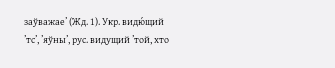заўважае’ (Жд. 1). Укр. видю́щий ’тс’, ’яўны’, рус. видущий ’той, хто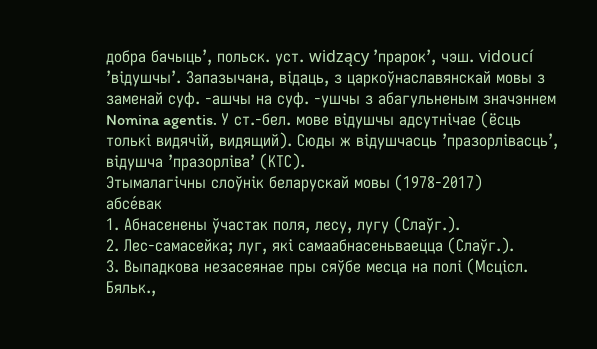добра бачыць’, польск. уст. widzący ’прарок’, чэш. vidoucí ’відушчы’. Запазычана, відаць, з царкоўнаславянскай мовы з заменай суф. ‑ашчы на суф. ‑ушчы з абагульненым значэннем Nomina agentis. У ст.-бел. мове відушчы адсутнічае (ёсць толькі видячій, видящий). Сюды ж відушчасць ’празорлівасць’, відушча ’празорліва’ (КТС).
Этымалагічны слоўнік беларускай мовы (1978-2017)
абсе́вак
1. Абнасенены ўчастак поля, лесу, лугу (Слаўг.).
2. Лес-самасейка; луг, які самаабнасеньваецца (Слаўг.).
3. Выпадкова незасеянае пры сяўбе месца на полі (Мсцісл. Бяльк.,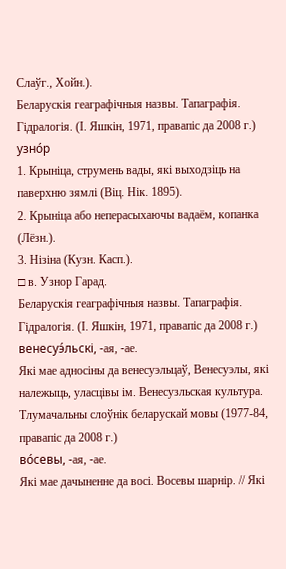Слаўг., Хойн.).
Беларускія геаграфічныя назвы. Тапаграфія. Гідралогія. (І. Яшкін, 1971, правапіс да 2008 г.)
узно́р
1. Крыніца, струмень вады, які выходзіць на паверхню зямлі (Віц. Нік. 1895).
2. Крыніца або неперасыхаючы вадаём, копанка (Лёзн.).
3. Нізіна (Кузн. Касп.).
□ в. Узнор Гарад.
Беларускія геаграфічныя назвы. Тапаграфія. Гідралогія. (І. Яшкін, 1971, правапіс да 2008 г.)
венесуэ́льскі, ‑ая, ‑ае.
Які мае адносіны да венесуэльцаў, Венесуэлы, які належыць, уласцівы ім. Венесузльская культура.
Тлумачальны слоўнік беларускай мовы (1977-84, правапіс да 2008 г.)
во́севы, ‑ая, ‑ае.
Які мае дачыненне да восі. Восевы шарнір. // Які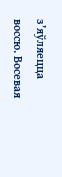з’яўляецца воссю. Восевая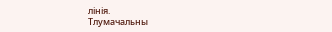лінія.
Тлумачальны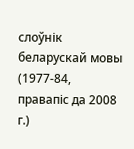слоўнік беларускай мовы (1977-84, правапіс да 2008 г.)